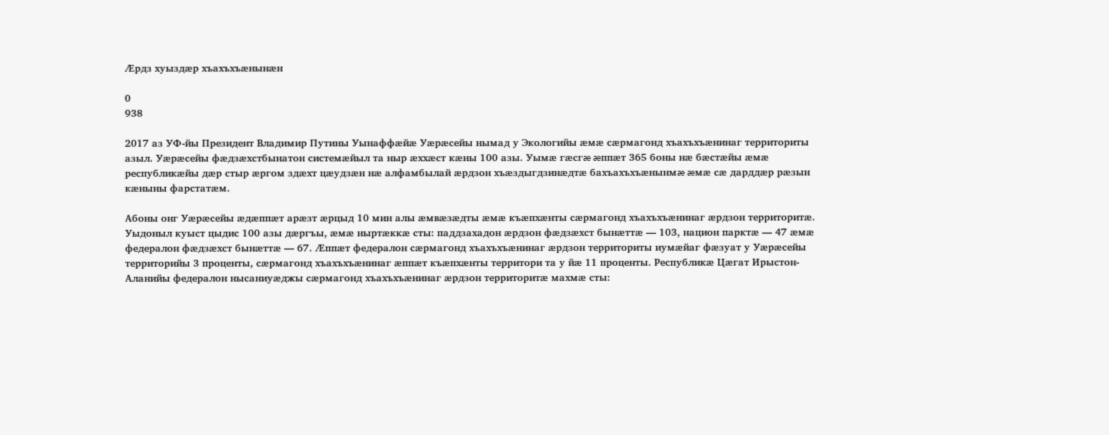Æрдз хуыздæр хъахъхъæнынæн

0
938

2017 аз УФ-йы Президент Владимир Путины Уынаффæйæ Уæрæсейы нымад у Экологийы æмæ сæрмагонд хъахъхъæнинаг территориты азыл. Уæрæсейы фæдзæхстбынатон системæйыл та ныр æххæст кæны 100 азы. Уымæ гæсгæ æппæт 365 боны нæ бæстæйы æмæ республикæйы дæр стыр æргом здæхт цæудзæн нæ алфамбылай æрдзон хъæздыгдзинæдтæ бахъахъхъæнынмæ æмæ сæ дарддæр рæзын кæныны фарстатæм.

Абоны онг Уæрæсейы æдæппæт арæзт æрцыд 10 мин алы æмвæзæдты æмæ къæпхæнты сæрмагонд хъахъхъæнинаг æрдзон территоритæ. Уыдоныл куыст цыдис 100 азы дæргъы, æмæ ныртæккæ сты: паддзахадон æрдзон фæдзæхст бынæттæ — 103, национ парктæ — 47 æмæ федералон фæдзæхст бынæттæ — 67. Æппæт федералон сæрмагонд хъахъхъæнинаг æрдзон территориты иумæйаг фæзуат у Уæрæсейы территорийы 3 проценты, сæрмагонд хъахъхъæнинаг æппæт къæпхæнты территори та у йæ 11 проценты. Республикæ Цæгат Ирыстон-Аланийы федералон нысаниуæджы сæрмагонд хъахъхъæнинаг æрдзон территоритæ махмæ сты: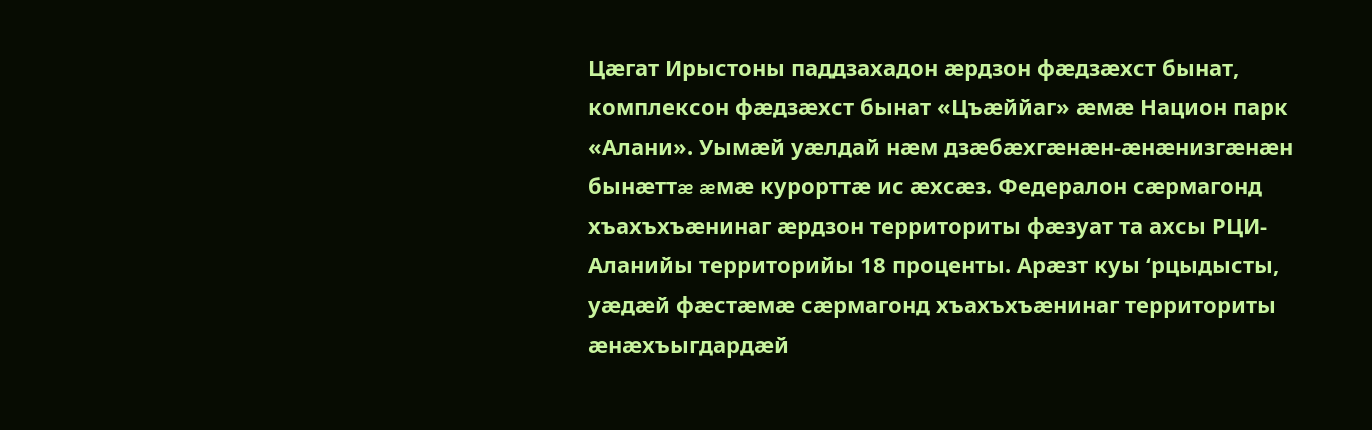Цæгат Ирыстоны паддзахадон æрдзон фæдзæхст бынат, комплексон фæдзæхст бынат «Цъæййаг» æмæ Национ парк «Алани». Уымæй уæлдай нæм дзæбæхгæнæн-æнæнизгæнæн бынæттæ æмæ курорттæ ис æхсæз. Федералон сæрмагонд хъахъхъæнинаг æрдзон территориты фæзуат та ахсы РЦИ-Аланийы территорийы 18 проценты. Арæзт куы ‘рцыдысты, уæдæй фæстæмæ сæрмагонд хъахъхъæнинаг территориты æнæхъыгдардæй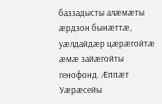баззадысты алæмæты æрдзон бынæттæ, уæлдайдæр цæрæгойтæ æмæ зайæгойты генофонд. Æппæт Уæрæсейы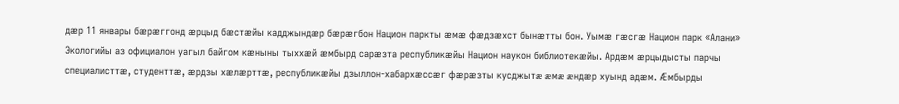дæр 11 январы бæрæггонд æрцыд бæстæйы кадджындæр бæрæгбон Национ паркты æмæ фæдзæхст бынæтты бон. Уымæ гæсгæ Национ парк «Алани» Экологийы аз официалон уагыл байгом кæныны тыххæй æмбырд сарæзта республикæйы Национ наукон библиотекæйы. Ардæм æрцыдысты парчы специалисттæ, студенттæ, æрдзы хæлæрттæ, республикæйы дзыллон-хабархæссæг фæрæзты кусджытæ æмæ æндæр хуынд адæм. Æмбырды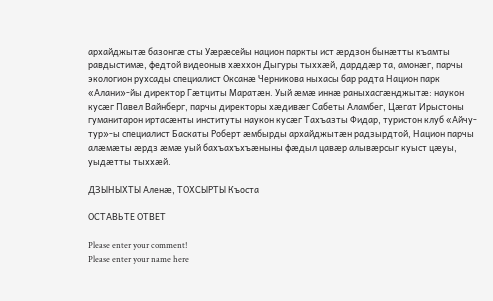архайджытæ базонгæ сты Уæрæсейы национ паркты ист æрдзон бынæтты къамты равдыстимæ, федтой видеоныв хæххон Дыгуры тыххæй, дарддæр та, амонæг, парчы экологион рухсады специалист Оксанæ Черникова ныхасы бар радта Национ парк «Алани»-йы директор Гæтциты Маратæн. Уый æмæ иннæ раныхасгæнджытæ: наукон кусæг Павел Вайнберг, парчы директоры хæдивæг Сабеты Аламбег, Цæгат Ирыстоны гуманитарон иртасæнты институты наукон кусæг Тахъазты Фидар, туристон клуб «Айчу-тур»-ы специалист Баскаты Роберт æмбырды архайджытæн радзырдтой, Национ парчы алæмæты æрдз æмæ уый бахъахъхъæныны фæдыл цавæр алывæрсыг куыст цæуы, уыдæтты тыххæй.

ДЗЫНЫХТЫ Аленæ, ТОХСЫРТЫ Къоста

ОСТАВЬТЕ ОТВЕТ

Please enter your comment!
Please enter your name here